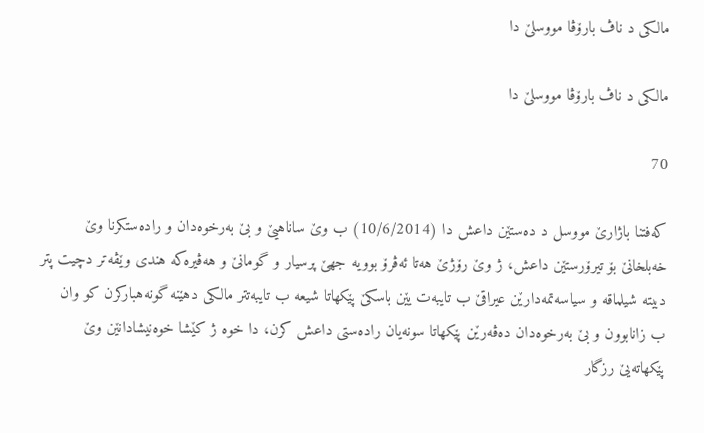مالكى د ناڤ بارۆڤا مووسلێ دا

مالكى د ناڤ بارۆڤا مووسلێ دا

70

كه‌فتنا باژارێ مووسل د ده‌ستێن داعش دا (10/6/2014) ب وێ ساناهیێ و بێ به‌رخوه‌دان و راده‌ستكرنا وێ خه‌بلخانێ بۆ تیرۆرستێن داعش، ژ وێ رۆژێ هه‌تا ئه‌ڤرۆ بوویه‌ جهێ پرسیار و گومانێ و هه‌ڤیره‌كه‌ هندى وێڤه‌تر دچیت پتر دبیته‌ شیلماقه‌ و سیاسه‌تمه‌دارێن عیراقێ ب تایبه‌ت یێن باسكێ پێكهاتا شیعه‌ ب تایبه‌تتر مالكى دهێنه‌ گونه‌هباركرن كو وان ب زانابوون و بێ به‌رخوه‌دان ده‌ڤه‌رێن پێكهاتا سونه‌یان راده‌ستى داعش كرن، دا خوه‌ ژ كێشا خوه‌نیشادانێن وێ پێكهاته‌یێ رزگار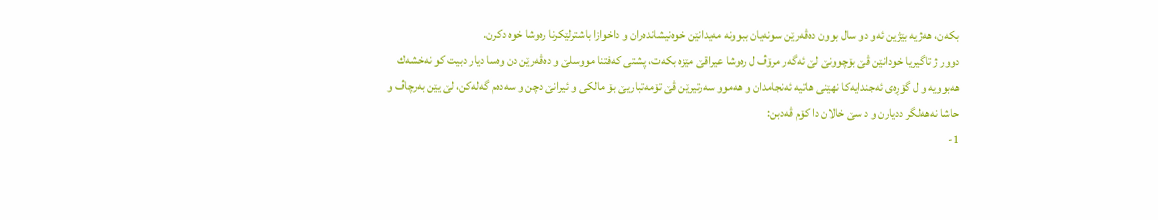بكه‌ن، هه‌ژیه‌ بێژین ئه‌و دو سال بوون ده‌ڤه‌رێن سونه‌یان ببوونه‌ مه‌یدانێن خوه‌نیشانده‌ران و داخوازا باشترلێكرنا ره‌وشا خوه‌ دكرن.
دوور ژ تاگیریا خودانێن ڤێ بۆچوونێ لێ ئه‌گه‌ر مرۆڤ ل ره‌وشا عیراقێ مێزه‌ بكه‌ت، پشتى كه‌فتنا مووسلێ و ده‌ڤه‌رێن دن وه‌سا دیار دبیت كو نه‌خشه‌ك هه‌بوویه‌ و ل گۆڕه‌ى ئه‌جندایه‌كا نهێنى هاتیه‌ ئه‌نجامدان و هه‌موو سه‌رتیرێن ڤێ تۆمه‌تباریێ بۆ مالكى و ئیرانێ دچن و سه‌ده‌م گه‌له‌كن، لێ یێن به‌رچاڤ و حاشا نه‌هه‌لگر ددیارن و د سێ خالان دا كۆم ڤه‌دبن:
1-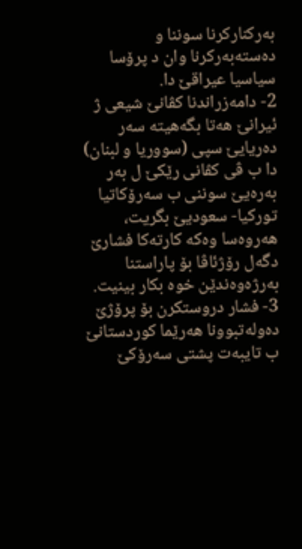به‌ركناركرنا سوننا و ده‌سته‌به‌ركرنا وان د پرۆسا سیاسیا عیراقێ دا.
2- دامه‌زراندنا كڤانێ شیعى ژ ئیرانێ هه‌تا بگه‌هیته‌ سه‌ر ده‌ریایێ سپى (سووریا و لبنان) دا ب ڤى كڤانى رێكێ ل به‌ر به‌ره‌یێ سوننى ب سه‌رۆكاتیا توركیا- سعودیێ بگریت، هه‌روه‌سا وه‌كه‌ كارته‌كا فشارێ دگه‌ل رۆژئاڤا بۆ پاراستنا به‌رژه‌وه‌ندێن خوه‌ بكار بینیت.
3- فشار دروستكرن بۆ پرۆژێ ده‌وله‌تبوونا هه‌رێما كوردستانێ ب تایبه‌ت پشتى سه‌رۆكێ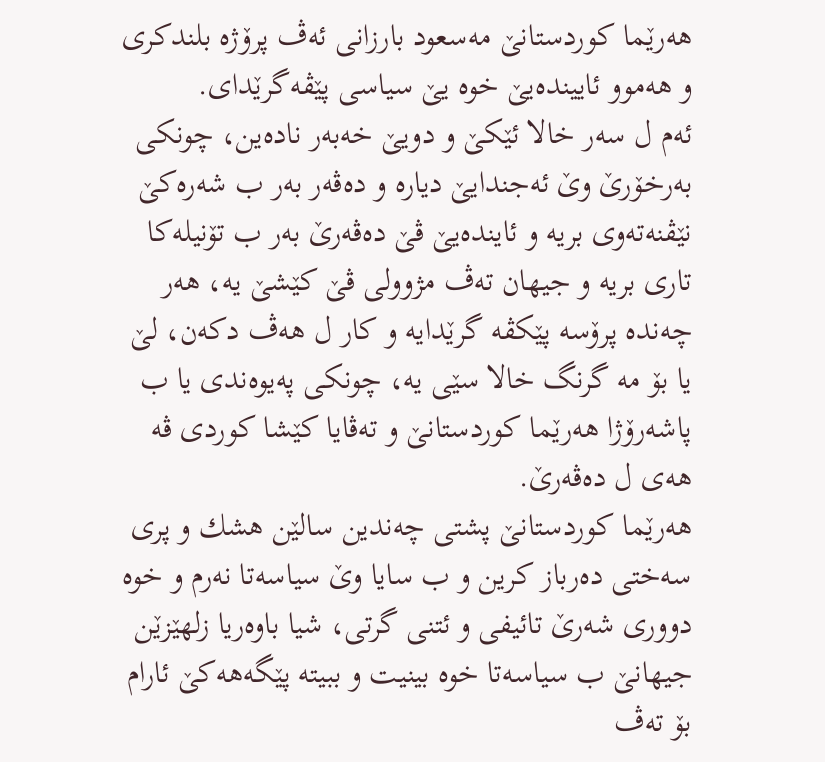هه‌رێما كوردستانێ مه‌سعود بارزانى ئه‌ڤ پرۆژه‌ بلندكرى و هه‌موو ئایینده‌یێ خوه‌ یێ سیاسى پێڤه‌گرێداى.
ئه‌م ل سه‌ر خالا ئێكێ و دویێ خه‌به‌ر ناده‌ین، چونكى به‌رخۆرێ وێ ئه‌جندایێ دیاره‌ و ده‌ڤه‌ر به‌ر ب شه‌ره‌كێ نێڤنه‌ته‌وى بریه‌ و ئاینده‌یێ ڤێ ده‌ڤه‌رێ به‌ر ب تۆنیله‌كا تارى بریه‌ و جیهان ته‌ڤ مژوولى ڤێ كێشێ یه‌، هه‌ر چه‌نده‌ پرۆسه‌ پێكڤه‌ گرێدایه‌ و كار ل هه‌ڤ دكه‌ن، لێ یا بۆ مه‌ گرنگ خالا سێی یه‌، چونكی په‌یوه‌ندى یا ب پاشه‌رۆژا هه‌رێما كوردستانێ و ته‌ڤایا كێشا كوردى ڤه‌ هه‌ى ل ده‌ڤه‌رێ.
هه‌رێما كوردستانێ پشتى چه‌ندین سالێن هشك و پرى سه‌ختى ده‌رباز كرین و ب سایا وێ سیاسه‌تا نه‌رم و خوه‌ دوورى شه‌رێ تائیفى و ئتنى گرتى، شیا باوه‌ریا زلهێزێن جیهانێ ب سیاسه‌تا خوه‌ بینیت و ببیته‌ پێگه‌هه‌كێ ئارام بۆ ته‌ڤ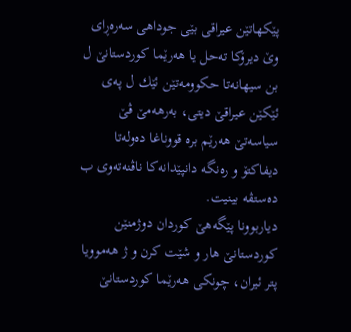پێكهاتێن عیراقى بێى جوداهى سه‌ره‌ڕاى وێ دیرۆكا ته‌حل یا هه‌رێما كوردستانێ ل بن سیهانه‌تا حكوومه‌تێن ئێك ل په‌ى ئێكێن عیراقێ دیتى، به‌رهه‌مێ ڤێ سیاسه‌تێ هه‌رێم بره‌ قووناغا ده‌وله‌تا دیفاكتۆ و ره‌نگه‌ دانپێدانه‌كا ناڤنه‌ته‌وى ب ده‌ستڤه‌ بینیت.
دیاربوونا پێگه‌هێ كوردان دوژمنێن كوردستانێ هار و شێت كرن و ژ هه‌موویا پتر ئیران، چونكى هه‌رێما كوردستانێ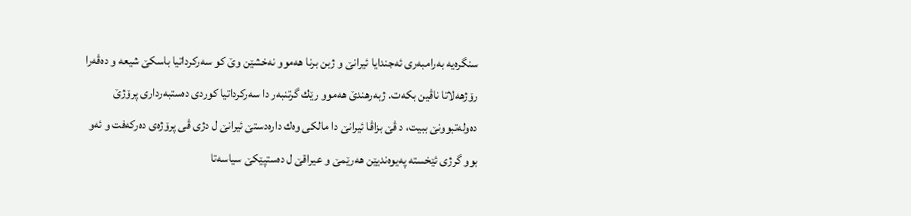سنگره‌یه‌ به‌رامبه‌رى ئه‌جندایا ئیرانێ و ژبن برنا هه‌موو نه‌خشێن وێ كو سه‌ركرداتیا باسكێ شیعه‌ و ده‌ڤه‌را رۆژهه‌لاتا ناڤین بكه‌ت. ژبه‌رهندێ هه‌موو رێك گرتنبه‌ر دا سه‌ركرداتیا كوردى ده‌ستبه‌ردارى پرۆژێ ده‌وله‌تبوونێ ببیت، د ڤێ بزاڤا ئیرانێ دا مالكى وه‌ك داره‌دستێ ئیرانێ ل دژى ڤى پرۆژه‌ى ده‌ركه‌فت و ئه‌و بوو گرژى ئێخسته‌ په‌یوه‌ندیێن هه‌رێمێ و عیراقێ ل ده‌ستپێكێ سیاسه‌تا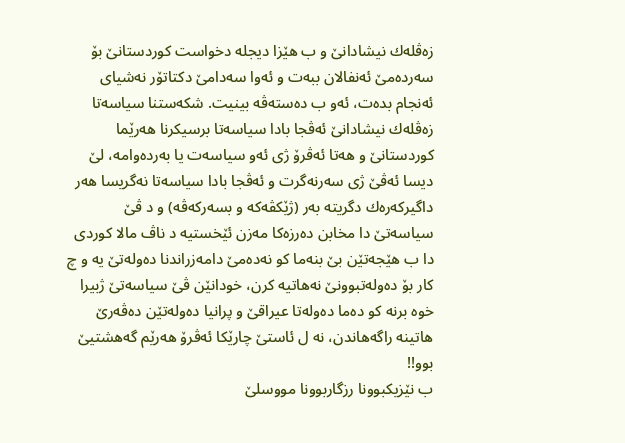زه‌ڤله‌ك نیشادانێ و ب هێزا دیجله‌ دخواست كوردستانێ بۆ سه‌رده‌مێ ئه‌نفالان ببه‌ت و ئه‌وا سه‌دامێ دكتاتۆر نه‌شیاى ئه‌نجام بده‌ت، ئه‌و ب ده‌سته‌ڤه‌ بینیت. شكه‌ستنا سیاسه‌تا زه‌ڤله‌ك نیشادانێ ئه‌ڤجا بادا سیاسه‌تا برسیكرنا هه‌رێما كوردستانێ و هه‌تا ئه‌ڤرۆ ژى ئه‌و سیاسه‌ت یا به‌رده‌وامه‌، لێ دیسا ئه‌ڤێ ژى سه‌رنه‌گرت و ئه‌ڤجا بادا سیاسه‌تا نه‌گریسا هه‌ر داگیركه‌ره‌ك دگریته‌ به‌ر (ژێكڤه‌كه‌ و بسه‌ركه‌ڤه‌) و د ڤێ سیاسه‌تێ دا مخابن ده‌رزه‌كا مه‌زن ئێخستیه‌ د ناڤ مالا كوردى دا ب هێجه‌تێن بێ بنه‌ما كو نه‌ده‌مێ دامه‌زراندنا ده‌وله‌تێ یه‌ و چ كار بۆ ده‌وله‌تبوونێ نه‌هاتیه‌ كرن، خودانێن ڤێ سیاسه‌تێ ژبیرا خوه‌ برنه‌ كو ده‌ما ده‌وله‌تا عیراقێ و پرانیا ده‌وله‌تێن ده‌ڤه‌رێ هاتینه‌ راگه‌هاندن، نه‌ ل ئاستێ چارێكا ئه‌ڤرۆ هه‌رێم گه‌هشتیێ بوو!!
ب نێزیكبوونا رزگاربوونا مووسلێ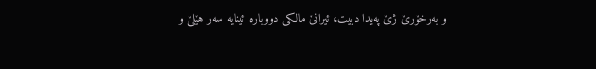و به‌رخۆرێ ژێ په‌یدا دبیت، ئیرانێ مالكى دووباره‌ ئینایه‌ سه‌ر هێلێ و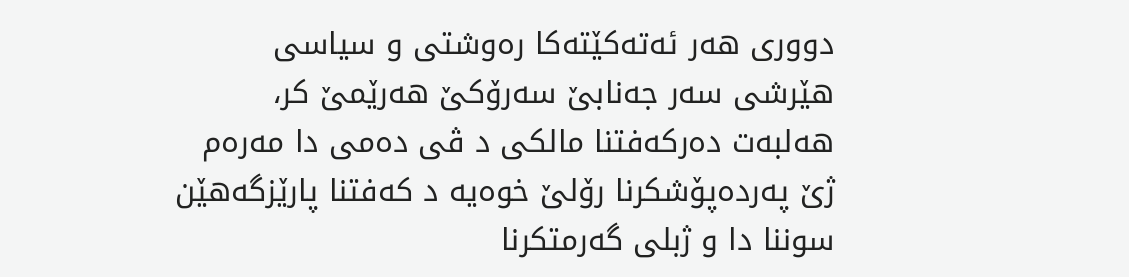دوورى هه‌ر ئه‌ته‌كێته‌كا ره‌وشتى و سیاسى هێرشى سه‌ر جه‌نابێ سه‌رۆكێ هه‌رێمێ كر، هه‌لبه‌ت ده‌ركه‌فتنا مالكى د ڤى ده‌می دا مه‌ره‌م ژێ په‌رده‌پۆشكرنا رۆلێ خوه‌یه‌ د كه‌فتنا پارێزگه‌هێن سوننا دا و ژبلى گه‌رمتكرنا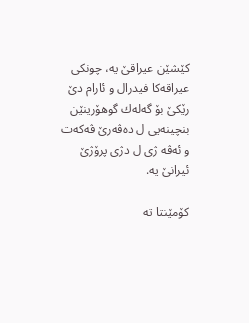كێشێن عیراقێ یه‌، چونكی عیراقه‌كا فیدرال و ئارام دێ رێكێ بۆ گه‌له‌ك گوهۆرینێن بنچینه‌یى ل ده‌ڤه‌رێ ڤه‌كه‌ت و ئه‌ڤه‌ ژى ل دژى پرۆژێ ئیرانێ یه‌.

کۆمێنتا تە